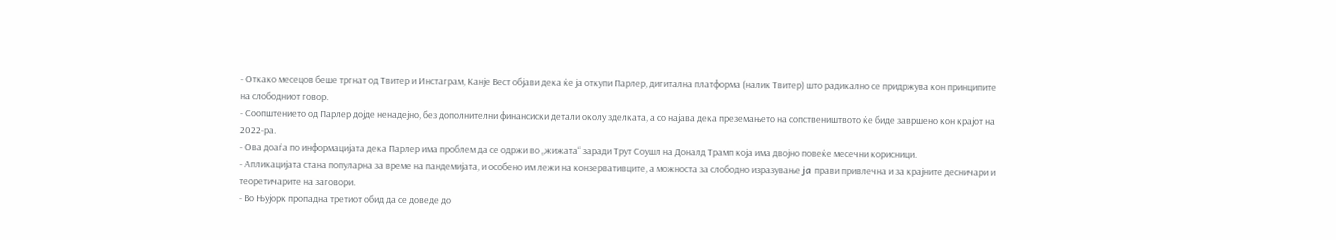- Откако месецов беше тргнат од Твитер и Инстаграм, Канје Вест објави дека ќе ја откупи Парлер, дигитална платформа (налик Твитер) што радикално се придржува кон принципите на слободниот говор.
- Соопштението од Парлер дојде ненадејно, без дополнителни финансиски детали околу зделката, а со најава дека преземањето на сопствеништвото ќе биде завршено кон крајот на 2022-ра.
- Ова доаѓа по информацијата дека Парлер има проблем да се одржи во „жижата“ заради Трут Соушл на Доналд Трамп која има двојно повеќе месечни корисници.
- Апликацијата стана популарна за време на пандемијата, и особено им лежи на конзервативците, а можноста за слободно изразување ja прави привлечна и за крајните десничари и теоретичарите на заговори.
- Во Њујорк пропадна третиот обид да се доведе до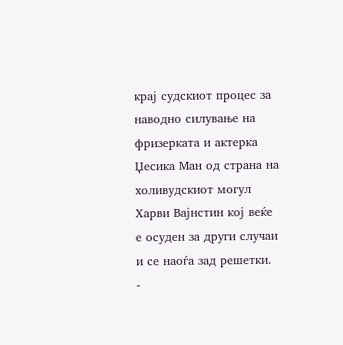крај судскиот процес за наводно силување на фризерката и актерка Џесика Ман од страна на холивудскиот могул Харви Вајнстин кој веќе е осуден за други случаи и се наоѓа зад решетки.
-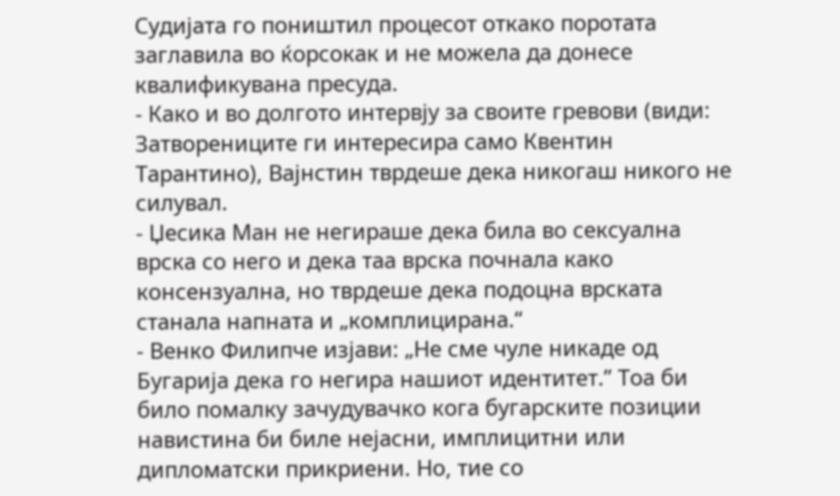Судијата го поништил процесот откако поротата заглавила во ќорсокак и не можела да донесе квалификувана пресуда.
- Како и во долгото интервју за своите гревови (види: Затворениците ги интересира само Квентин Тарантино), Вајнстин тврдеше дека никогаш никого не силувал.
- Џесика Ман не негираше дека била во сексуална врска со него и дека таа врска почнала како консензуална, но тврдеше дека подоцна врската станала напната и „комплицирана.“
- Венко Филипче изјави: „Не сме чуле никаде од Бугарија дека го негира нашиот идентитет.” Тоа би било помалку зачудувачко кога бугарските позиции навистина би биле нејасни, имплицитни или дипломатски прикриени. Но, тие со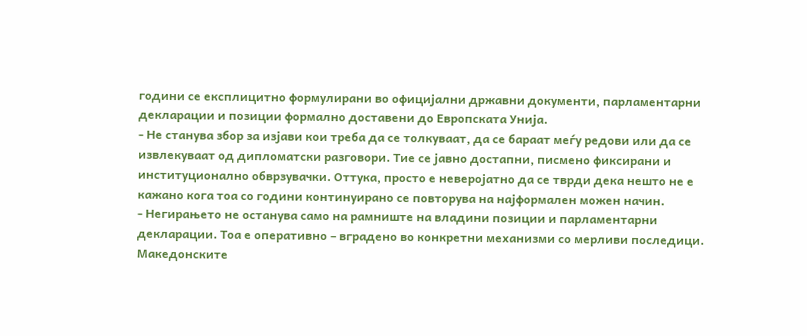години се експлицитно формулирани во официјални државни документи, парламентарни декларации и позиции формално доставени до Европската Унија.
- Не станува збор за изјави кои треба да се толкуваат, да се бараат меѓу редови или да се извлекуваат од дипломатски разговори. Тие се јавно достапни, писмено фиксирани и институционално обврзувачки. Оттука, просто е неверојатно да се тврди дека нешто не е кажано кога тоа со години континуирано се повторува на најформален можен начин.
- Негирањето не останува само на рамниште на владини позиции и парламентарни декларации. Тоа е оперативно – вградено во конкретни механизми со мерливи последици. Македонските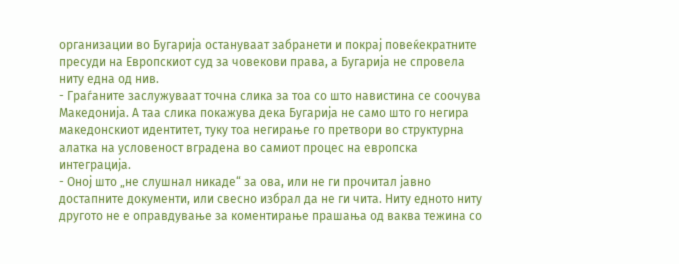организации во Бугарија остануваат забранети и покрај повеќекратните пресуди на Европскиот суд за човекови права, а Бугарија не спровела ниту една од нив.
- Граѓаните заслужуваат точна слика за тоа со што навистина се соочува Македонија. А таа слика покажува дека Бугарија не само што го негира македонскиот идентитет, туку тоа негирање го претвори во структурна алатка на условеност вградена во самиот процес на европска интеграција.
- Оној што „не слушнал никаде“ за ова, или не ги прочитал јавно достапните документи, или свесно избрал да не ги чита. Ниту едното ниту другото не е оправдување за коментирање прашања од ваква тежина со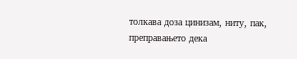толкава доза цинизам, ниту, пак, преправањето дека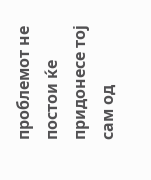проблемот не постои ќе придонесе тој сам од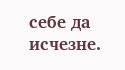себе да исчезне.